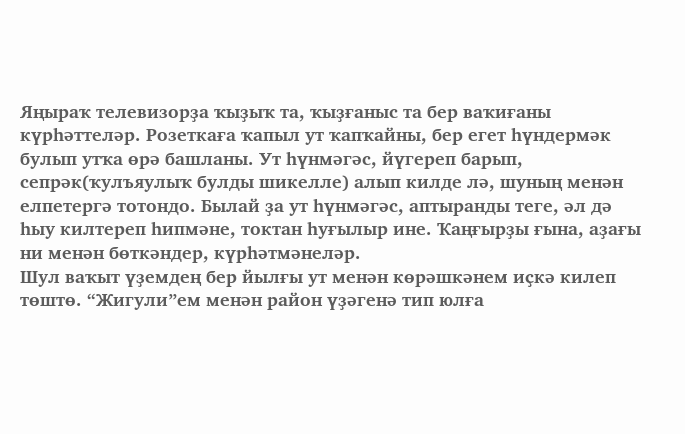Яңыраҡ телевизорҙа ҡыҙыҡ та, ҡыҙғаныс та бер ваҡиғаны күрһәттеләр. Розеткаға ҡапыл ут ҡапҡайны, бер егет һүндермәк булып утҡа өрә башланы. Ут һүнмәгәс, йүгереп барып, сепрәк(ҡулъяулыҡ булды шикелле) алып килде лә, шуның менән елпетергә тотондо. Былай ҙа ут һүнмәгәс, аптыранды теге, әл дә һыу килтереп һипмәне, токтан һуғылыр ине. Ҡаңғырҙы ғына, аҙағы ни менән бөткәндер, күрһәтмәнеләр.
Шул ваҡыт үҙемдең бер йылғы ут менән көрәшкәнем иҫкә килеп төштө. “Жигули”ем менән район үҙәгенә тип юлға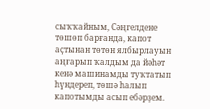сыҡҡайным, Сәңгелдене төшөп барғанда, капот аҫтынан төтөн ялбырлауын аңғарып ҡалдым да йәһәт кенә машинамды туҡтатып һүндереп, төшә һалып капотымды асып ебәрҙем.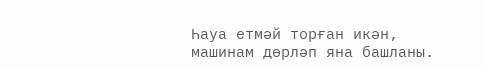Һауа етмәй торған икән, машинам дөрләп яна башланы.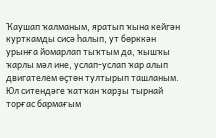Ҡаушап ҡалманым, яратып ҡына кейгән курткамды сисә һалып, ут бөрккән урынға йомарлап тыҡтым да, ҡышҡы ҡарлы мәл ине, услап-услап ҡар алып двигателем өҫтөн тултырып ташланым. Юл ситендәге ҡатҡан ҡарҙы тырнай торғас бармағым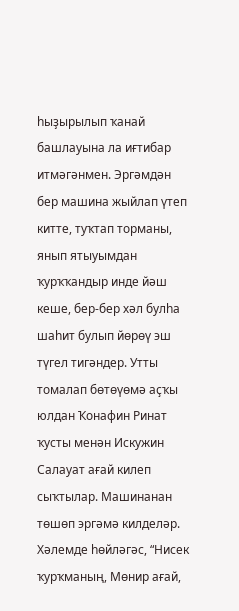һыҙырылып ҡанай башлауына ла иғтибар итмәгәнмен. Эргәмдән бер машина жыйлап үтеп китте, туҡтап торманы, янып ятыуымдан ҡурҡҡандыр инде йәш кеше, бер-бер хәл булһа шаһит булып йөрөү эш түгел тигәндер. Утты томалап бөтөүөмә аҫҡы юлдан Ҡонафин Ринат ҡусты менән Искужин Салауат ағай килеп сыҡтылар. Машинанан төшөп эргәмә килделәр. Хәлемде һөйләгәс, “Нисек ҡурҡманың, Мөнир ағай,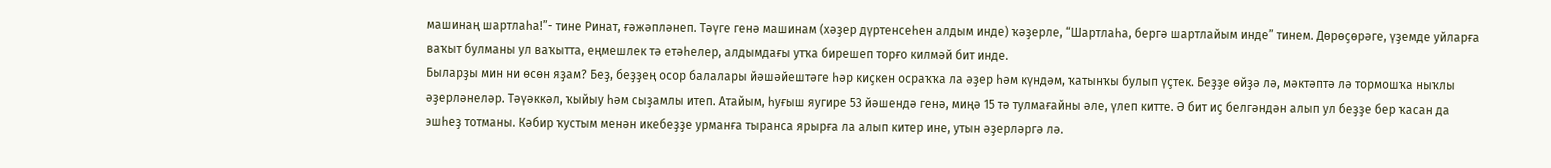машинаң шартлаһа!”- тине Ринат, ғәжәпләнеп. Тәүге генә машинам (хәҙер дүртенсеһен алдым инде) ҡәҙерле, “Шартлаһа, бергә шартлайым инде” тинем. Дөрөҫөрәге, үҙемде уйларға ваҡыт булманы ул ваҡытта, еңмешлек тә етәһелер, алдымдағы утҡа бирешеп торғо килмәй бит инде.
Быларҙы мин ни өсөн яҙам? Беҙ, беҙҙең осор балалары йәшәйештәге һәр киҫкен осраҡҡа ла әҙер һәм күндәм, ҡатынҡы булып үҫтек. Беҙҙе өйҙә лә, мәктәптә лә тормошҡа ныҡлы әҙерләнеләр. Тәүәккәл, ҡыйыу һәм сыҙамлы итеп. Атайым, һуғыш яугире 53 йәшендә генә, миңә 15 тә тулмағайны әле, үлеп китте. Ә бит иҫ белгәндән алып ул беҙҙе бер ҡасан да эшһеҙ тотманы. Кәбир ҡустым менән икебеҙҙе урманға тыранса ярырға ла алып китер ине, утын әҙерләргә лә.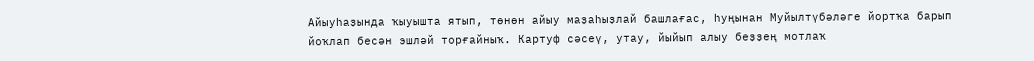Айыуһаҙында ҡыуышта ятып, төнөн айыу маҙаһыҙлай башлағас, һуңынан Муйылтүбәләге йортҡа барып йоҡлап бесән эшләй торғайныҡ. Картуф сәсеү, утау, йыйып алыу беҙҙең мотлаҡ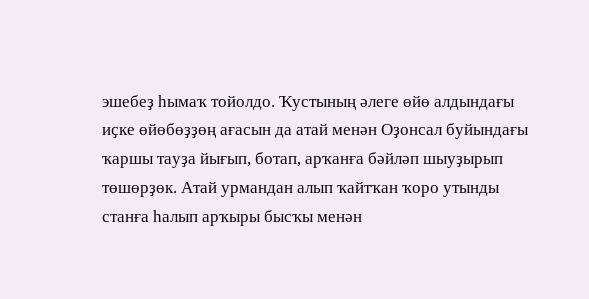эшебеҙ һымаҡ тойолдо. Ҡустының әлеге өйө алдындағы иҫке өйөбөҙҙөң ағасын да атай менән Оҙонсал буйындағы ҡаршы тауҙа йығып, ботап, арҡанға бәйләп шыуҙырып төшөрҙөк. Атай урмандан алып ҡайтҡан ҡоро утынды станға һалып арҡыры бысҡы менән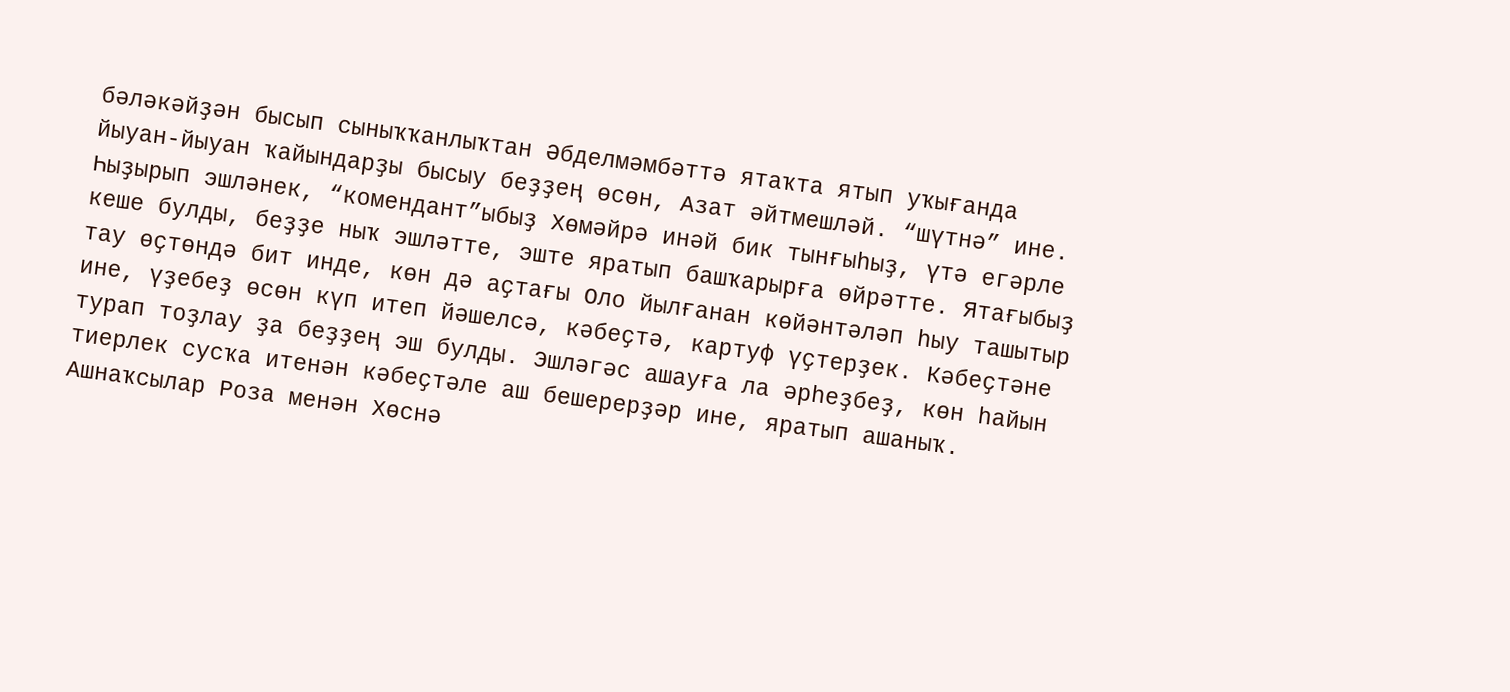бәләкәйҙән бысып сыныҡҡанлыҡтан Әбделмәмбәттә ятаҡта ятып уҡығанда йыуан-йыуан ҡайындарҙы бысыу беҙҙең өсөн, Азат әйтмешләй. “шүтнә” ине. Һыҙырып эшләнек, “комендант”ыбыҙ Хөмәйрә инәй бик тынғыһыҙ, үтә егәрле кеше булды, беҙҙе ныҡ эшләтте, эште яратып башҡарырға өйрәтте. Ятағыбыҙ тау өҫтөндә бит инде, көн дә аҫтағы Оло йылғанан көйәнтәләп һыу ташытыр ине, үҙебеҙ өсөн күп итеп йәшелсә, кәбеҫтә, картуф үҫтерҙек. Кәбеҫтәне турап тоҙлау ҙа беҙҙең эш булды. Эшләгәс ашауға ла әрһеҙбеҙ, көн һайын тиерлек сусҡа итенән кәбеҫтәле аш бешерерҙәр ине, яратып ашаныҡ. Ашнаҡсылар Роза менән Хөснә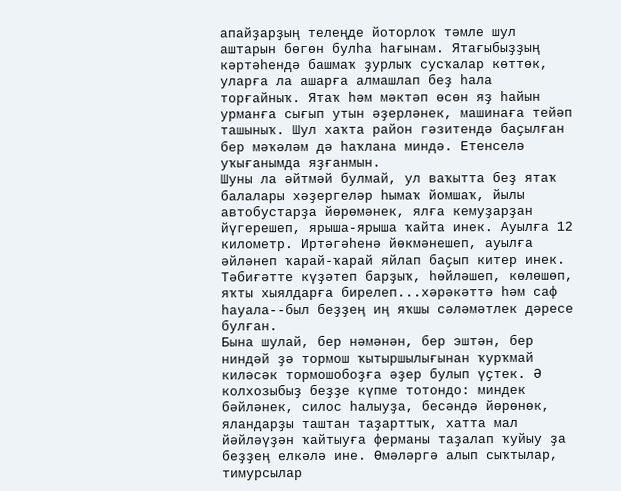апайҙарҙың телеңде йоторлоҡ тәмле шул аштарын бөгөн булһа һағынам. Ятағыбыҙҙың кәртәһендә башмаҡ ҙурлыҡ сусҡалар көттөк, уларға ла ашарға алмашлап беҙ һала торғайныҡ. Ятаҡ һәм мәктәп өсөн яҙ һайын урманға сығып утын әҙерләнек, машинаға тейәп ташыныҡ. Шул хаҡта район гәзитендә баҫылған бер мәҡәләм дә һаҡлана миндә. Етенселә уҡығанымда яҙғанмын.
Шуны ла әйтмәй булмай, ул ваҡытта беҙ ятаҡ балалары хәҙергеләр һымаҡ йомшаҡ, йылы автобустарҙа йөрөмәнек, ялға кемуҙарҙан йүгерешеп, ярыша-ярыша ҡайта инек. Ауылға 12 километр. Иртәгәһенә йөкмәнешеп, ауылға әйләнеп ҡарай-ҡарай яйлап баҫып китер инек. Тәбиғәтте күҙәтеп барҙыҡ, һөйләшеп, көлөшөп, яҡты хыялдарға бирелеп...хәрәкәттә һәм саф һауала--был беҙҙең иң яҡшы сәләмәтлек дәресе булған.
Бына шулай, бер нәмәнән, бер эштән, бер ниндәй ҙә тормош ҡытыршылығынан ҡурҡмай киләсәк тормошобоҙға әҙер булып үҫтек. Ә колхозыбыҙ беҙҙе күпме тотондо: миндек бәйләнек, силос һалыуҙа, бесәндә йөрөнөк, яландарҙы таштан таҙарттыҡ, хатта мал йәйләүҙән ҡайтыуға ферманы таҙалап ҡуйыу ҙа беҙҙең елкәлә ине. Өмәләргә алып сыҡтылар, тимурсылар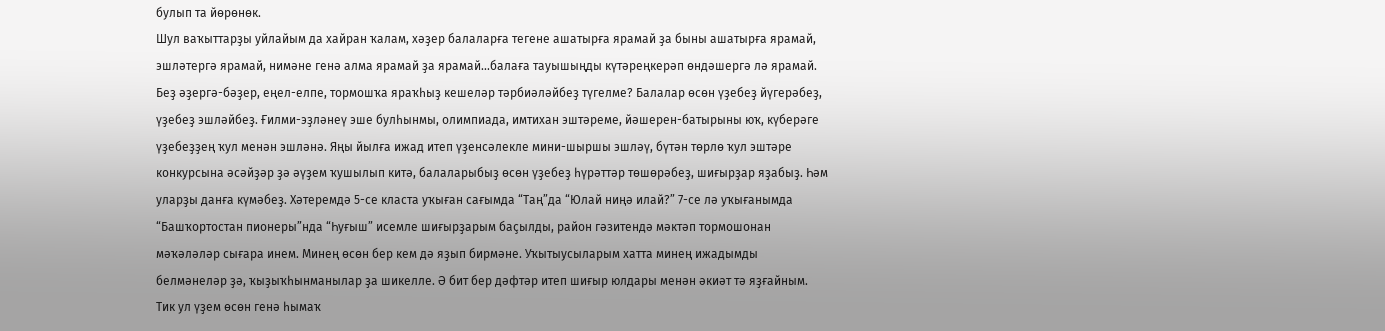булып та йөрөнөк.
Шул ваҡыттарҙы уйлайым да хайран ҡалам, хәҙер балаларға тегене ашатырға ярамай ҙа быны ашатырға ярамай, эшләтергә ярамай, нимәне генә алма ярамай ҙа ярамай...балаға тауышыңды күтәреңкерәп өндәшергә лә ярамай. Беҙ әҙергә-бәҙер, еңел-елпе, тормошҡа яраҡһыҙ кешеләр тәрбиәләйбеҙ түгелме? Балалар өсөн үҙебеҙ йүгерәбеҙ, үҙебеҙ эшләйбеҙ. Ғилми-эҙләнеү эше булһынмы, олимпиада, имтихан эштәреме, йәшерен-батырыны юҡ, күберәге үҙебеҙҙең ҡул менән эшләнә. Яңы йылға ижад итеп үҙенсәлекле мини-шыршы эшләү, бүтән төрлө ҡул эштәре конкурсына әсәйҙәр ҙә әүҙем ҡушылып китә, балаларыбыҙ өсөн үҙебеҙ һүрәттәр төшөрәбеҙ, шиғырҙар яҙабыҙ. Һәм уларҙы данға күмәбеҙ. Хәтеремдә 5-се класта уҡыған сағымда “Таң”да “Юлай ниңә илай?” 7-се лә уҡығанымда “Башҡортостан пионеры”нда “Һуғыш” исемле шиғырҙарым баҫылды, район гәзитендә мәктәп тормошонан мәҡәләләр сығара инем. Минең өсөн бер кем дә яҙып бирмәне. Уҡытыусыларым хатта минең ижадымды белмәнеләр ҙә, ҡыҙыҡһынманылар ҙа шикелле. Ә бит бер дәфтәр итеп шиғыр юлдары менән әкиәт тә яҙғайным. Тик ул үҙем өсөн генә һымаҡ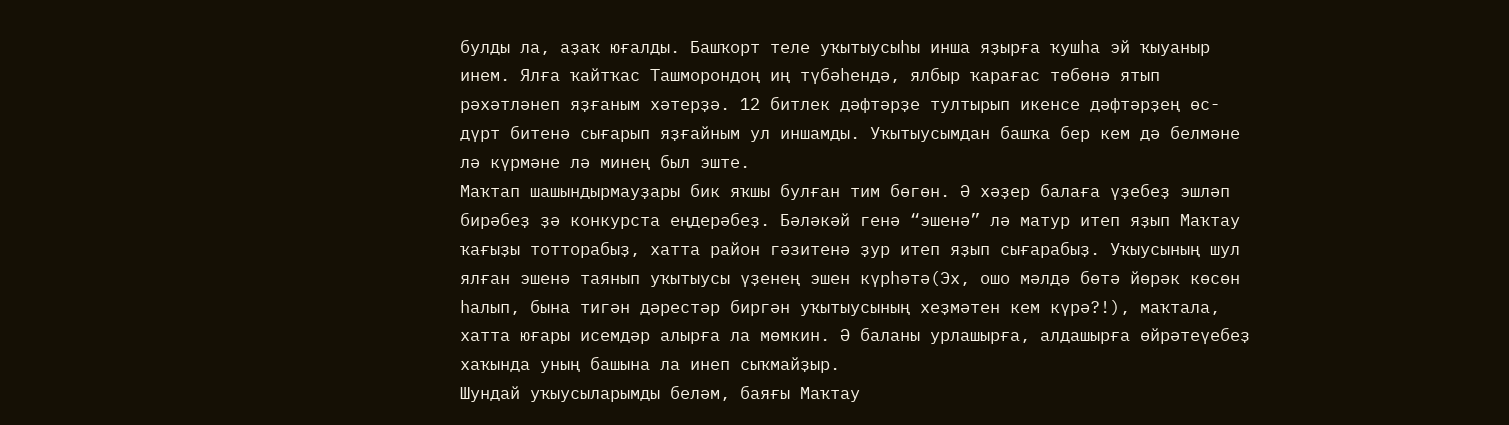булды ла, аҙаҡ юғалды. Башҡорт теле уҡытыусыһы инша яҙырға ҡушһа эй ҡыуаныр инем. Ялға ҡайтҡас Ташморондоң иң түбәһендә, ялбыр ҡарағас төбөнә ятып рәхәтләнеп яҙғаным хәтерҙә. 12 битлек дәфтәрҙе тултырып икенсе дәфтәрҙең өс-дүрт битенә сығарып яҙғайным ул иншамды. Уҡытыусымдан башҡа бер кем дә белмәне лә күрмәне лә минең был эште.
Маҡтап шашындырмауҙары бик яҡшы булған тим бөгөн. Ә хәҙер балаға үҙебеҙ эшләп бирәбеҙ ҙә конкурста еңдерәбеҙ. Бәләкәй генә “эшенә” лә матур итеп яҙып Маҡтау ҡағыҙы тотторабыҙ, хатта район гәзитенә ҙур итеп яҙып сығарабыҙ. Уҡыусының шул ялған эшенә таянып уҡытыусы үҙенең эшен күрһәтә(Эх, ошо мәлдә бөтә йөрәк көсөн һалып, бына тигән дәрестәр биргән уҡытыусының хеҙмәтен кем күрә?!), маҡтала, хатта юғары исемдәр алырға ла мөмкин. Ә баланы урлашырға, алдашырға өйрәтеүебеҙ хаҡында уның башына ла инеп сыҡмайҙыр.
Шундай уҡыусыларымды беләм, баяғы Маҡтау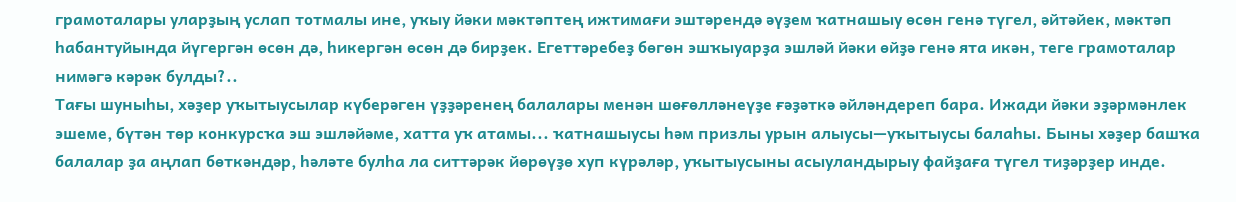грамоталары уларҙың услап тотмалы ине, уҡыу йәки мәктәптең ижтимағи эштәрендә әүҙем ҡатнашыу өсөн генә түгел, әйтәйек, мәктәп һабантуйында йүгергән өсөн дә, һикергән өсөн дә бирҙек. Егеттәребеҙ бөгөн эшҡыуарҙа эшләй йәки өйҙә генә ята икән, теге грамоталар нимәгә кәрәк булды?..
Тағы шуныһы, хәҙер уҡытыусылар күберәген үҙҙәренең балалары менән шөғөлләнеүҙе ғәҙәткә әйләндереп бара. Ижади йәки эҙәрмәнлек эшеме, бүтән төр конкурсҡа эш эшләйәме, хатта уҡ атамы... ҡатнашыусы һәм призлы урын алыусы—уҡытыусы балаһы. Быны хәҙер башҡа балалар ҙа аңлап бөткәндәр, һәләте булһа ла ситтәрәк йөрөүҙө хуп күрәләр, уҡытыусыны асыуландырыу файҙаға түгел тиҙәрҙер инде.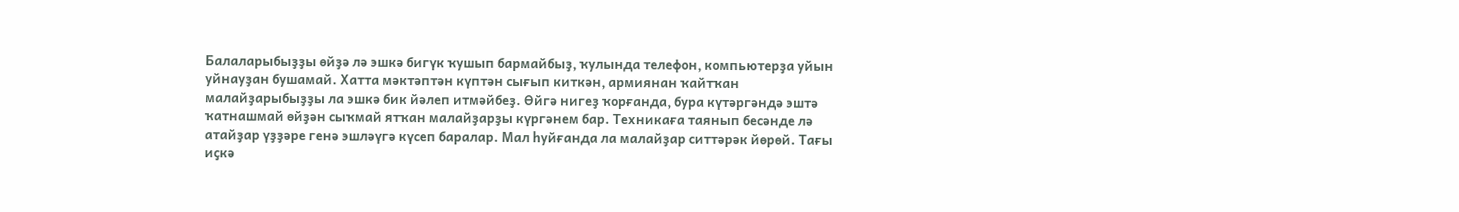Балаларыбыҙҙы өйҙә лә эшкә бигүк ҡушып бармайбыҙ, ҡулында телефон, компьютерҙа уйын уйнауҙан бушамай. Хатта мәктәптән күптән сығып киткән, армиянан ҡайтҡан малайҙарыбыҙҙы ла эшкә бик йәлеп итмәйбеҙ. Өйгә нигеҙ ҡорғанда, бура күтәргәндә эштә ҡатнашмай өйҙән сыҡмай ятҡан малайҙарҙы күргәнем бар. Техникаға таянып бесәнде лә атайҙар үҙҙәре генә эшләүгә күсеп баралар. Мал һуйғанда ла малайҙар ситтәрәк йөрөй. Тағы иҫкә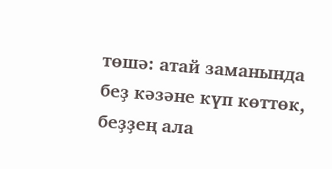төшә: атай заманында беҙ кәзәне күп көттөк, беҙҙең ала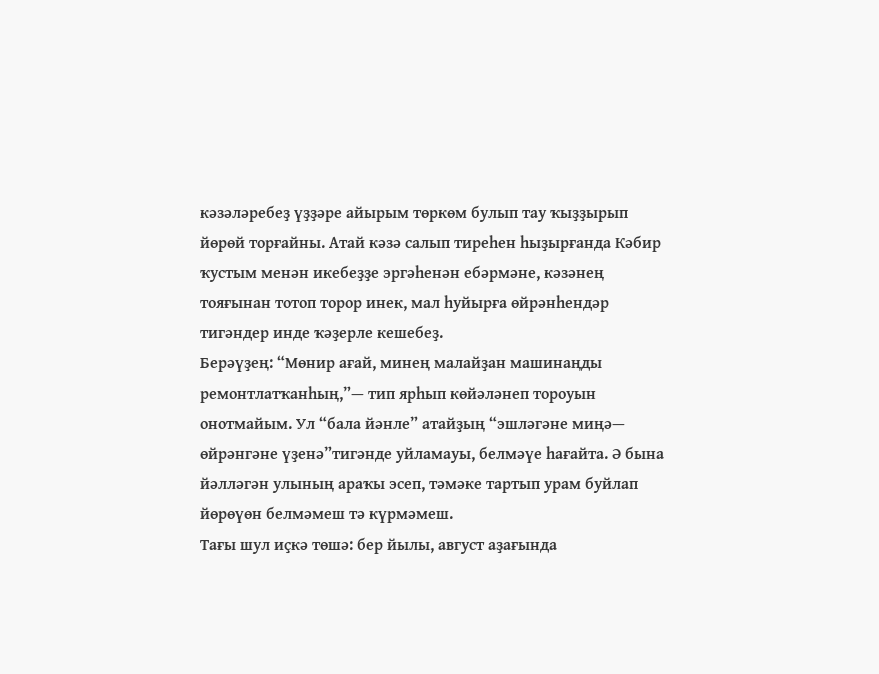кәзәләребеҙ үҙҙәре айырым төркөм булып тау ҡыҙҙырып йөрөй торғайны. Атай кәзә салып тиреһен һыҙырғанда Кәбир ҡустым менән икебеҙҙе эргәһенән ебәрмәне, кәзәнең тояғынан тотоп торор инек, мал һуйырға өйрәнһендәр тигәндер инде ҡәҙерле кешебеҙ.
Берәүҙең: “Мөнир ағай, минең малайҙан машинаңды ремонтлатҡанһың,”— тип ярһып көйәләнеп тороуын онотмайым. Ул “бала йәнле” атайҙың “эшләгәне миңә— өйрәнгәне үҙенә”тигәнде уйламауы, белмәүе һағайта. Ә бына йәлләгән улының араҡы эсеп, тәмәке тартып урам буйлап йөрөүөн белмәмеш тә күрмәмеш.
Тағы шул иҫкә төшә: бер йылы, август аҙағында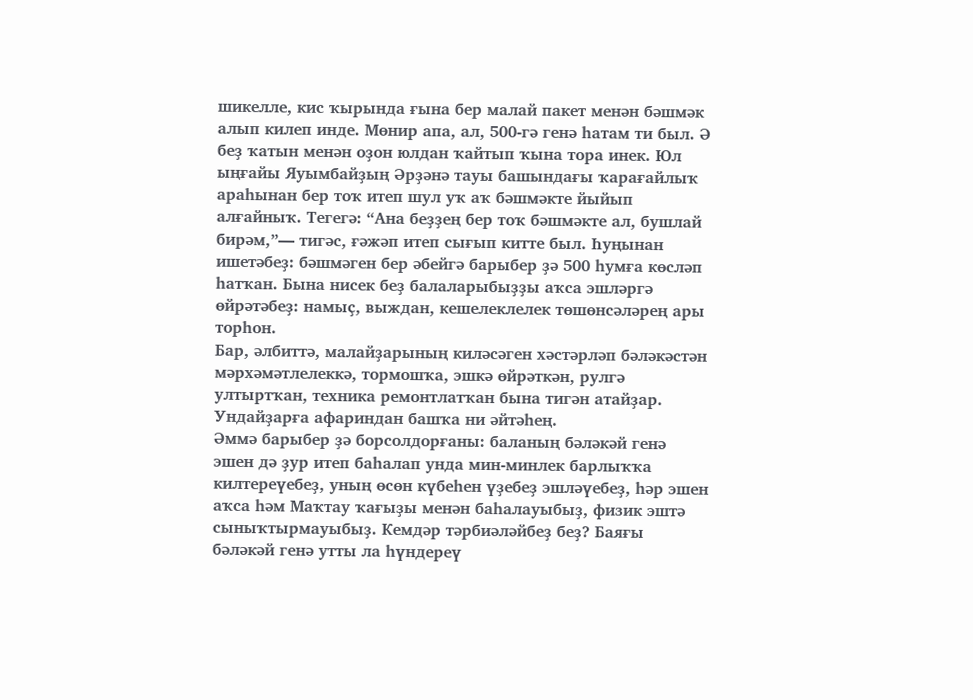шикелле, кис ҡырында ғына бер малай пакет менән бәшмәк алып килеп инде. Мөнир апа, ал, 500-гә генә һатам ти был. Ә беҙ ҡатын менән оҙон юлдан ҡайтып ҡына тора инек. Юл ыңғайы Яуымбайҙың Әрҙәнә тауы башындағы ҡарағайлыҡ араһынан бер тоҡ итеп шул уҡ аҡ бәшмәкте йыйып алғайныҡ. Тегегә: “Ана беҙҙең бер тоҡ бәшмәкте ал, бушлай бирәм,”— тигәс, ғәжәп итеп сығып китте был. Һуңынан ишетәбеҙ: бәшмәген бер әбейгә барыбер ҙә 500 һумға көсләп һатҡан. Бына нисек беҙ балаларыбыҙҙы аҡса эшләргә өйрәтәбеҙ: намыҫ, выждан, кешелеклелек төшөнсәләрең ары торһон.
Бар, әлбиттә, малайҙарының киләсәген хәстәрләп бәләкәстән мәрхәмәтлелеккә, тормошҡа, эшкә өйрәткән, рулгә ултыртҡан, техника ремонтлатҡан бына тигән атайҙар. Ундайҙарға афариндан башҡа ни әйтәһең.
Әммә барыбер ҙә борсолдорғаны: баланың бәләкәй генә эшен дә ҙур итеп баһалап унда мин-минлек барлыҡҡа килтереүебеҙ, уның өсөн күбеһен үҙебеҙ эшләүебеҙ, һәр эшен аҡса һәм Маҡтау ҡағыҙы менән баһалауыбыҙ, физик эштә сыныҡтырмауыбыҙ. Кемдәр тәрбиәләйбеҙ беҙ? Баяғы бәләкәй генә утты ла һүндереү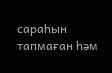сараһын тапмаған һәм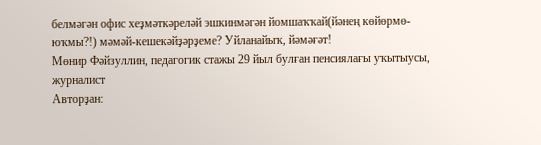белмәгән офис хеҙмәткәреләй эшкинмәгән йомшаҡҡай(йәнең көйөрмө-юҡмы?!) мәмәй-кешекәйҙәрҙеме? Уйланайыҡ, йәмәғәт!
Мөнир Фәйзуллин, педагогик стажы 29 йыл булған пенсиялағы уҡытыусы, журналист
Авторҙан: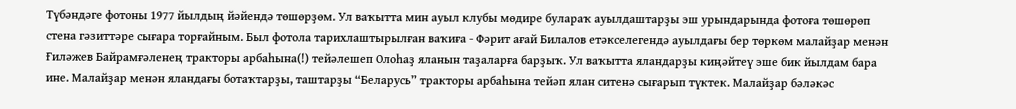Түбәндәге фотоны 1977 йылдың йәйендә төшөрҙөм. Ул ваҡытта мин ауыл клубы мөдире булараҡ ауылдаштарҙы эш урындарында фотоға төшөрөп стена гәзиттәре сығара торғайным. Был фотола тарихлаштырылған ваҡиға - Фәрит ағай Билалов етәкселегендә ауылдағы бер төркөм малайҙар менән Ғиләжев Байрамғәленең тракторы арбаһына(!) тейәлешеп Олоһаҙ яланын таҙаларға барҙыҡ. Ул ваҡытта яландарҙы киңәйтеү эше бик йылдам бара ине. Малайҙар менән яландағы ботаҡтарҙы, таштарҙы “Беларусь” тракторы арбаһына тейәп ялан ситенә сығарып түктек. Малайҙар бәләкәс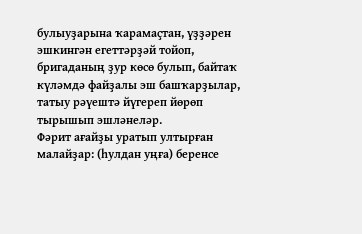булыуҙарына ҡарамаҫтан, үҙҙәрен эшкингән егеттәрҙәй тойоп, бригаданың ҙур көсө булып, байтаҡ күләмдә файҙалы эш башҡарҙылар, татыу рәүештә йүгереп йөрөп тырышып эшләнеләр.
Фәрит ағайҙы уратып ултырған малайҙар: (һулдан уңға) беренсе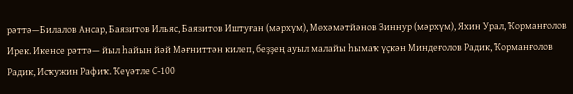рәттә—Билалов Ансар, Баязитов Ильяс, Баязитов Иштуған (мәрхүм), Мөхәмәтйәнов Зиннур (мәрхүм), Яхин Урал, Ҡорманғолов Ирек. Икенсе рәттә— йыл һайын йәй Мәғниттән килеп, беҙҙең ауыл малайы һымаҡ үҫкән Миндеғолов Радик, Ҡорманғолов Радик, Исҡужин Рафиҡ. Ҡеүәтле С-100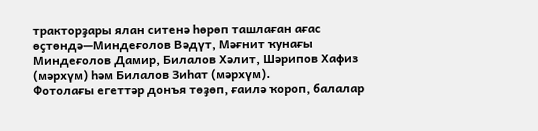тракторҙары ялан ситенә һөрөп ташлаған ағас өҫтөндә—Миндеғолов Вәдүт, Мәғнит ҡунағы Миндеғолов Дамир, Билалов Хәлит, Шәрипов Хафиз (мәрхүм) һәм Билалов Зиһат (мәрхүм).
Фотолағы егеттәр донъя төҙөп, ғаилә ҡороп, балалар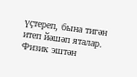үҫтереп, бына тигән итеп йәшәп яталар. Физик эштән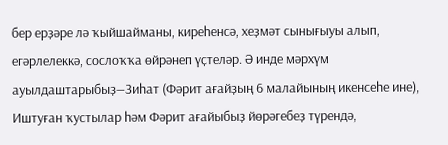бер ерҙәре лә ҡыйшайманы, киреһенсә, хеҙмәт сынығыуы алып, егәрлелеккә, сослоҡҡа өйрәнеп үҫтеләр. Ә инде мәрхүм ауылдаштарыбыҙ—Зиһат (Фәрит ағайҙың 6 малайының икенсеһе ине), Иштуған ҡустылар һәм Фәрит ағайыбыҙ йөрәгебеҙ түрендә,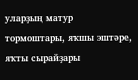уларҙың матур тормоштары, яҡшы эштәре, яҡты сырайҙары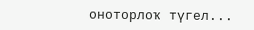оноторлоҡ түгел...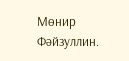Мөнир Фәйзуллин.